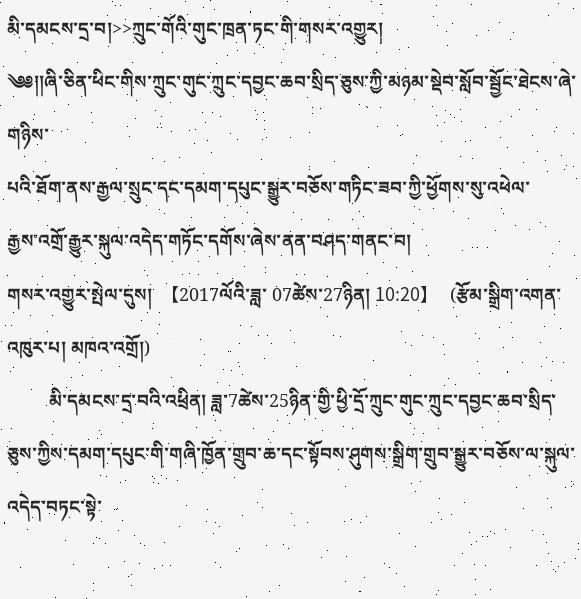མི་དམངས་དྲ་བ།>>ཀྲུང་གོའི་གུང་ཁྲན་ཏང་གི་གསར་འགྱུར།
༄༅།།ཞི་ཅིན་ཕིང་གིས་ཀྲུང་གུང་ཀྲུང་དབྱང་ཆབ་སྲིད་ཅུས་ཀྱི་མཉམ་སྡེབ་སློབ་སྦྱོང་ཐེངས་ཞེ་གཉིས་
པའི་ཐོག་ནས་རྒྱལ་སྲུང་དང་དམག་དཔུང་སྒྱུར་བཅོས་གཏིང་ཟབ་ཀྱི་ཕྱོགས་སུ་འཕེལ་
རྒྱས་འགྲོ་རྒྱུར་སྐུལ་འདེད་གཏོང་དགོས་ཞེས་ནན་བཤད་གནང་བ།
གསར་འགྱུར་སྤེལ་དུས།  【2017ལོའི་ཟླ་ 07ཚེས་27ཉིན། 10:20】   (རྩོམ་སྒྲིག་འགན་འཁུར་པ། མཁའ་འགྲོ།)
         མི་དམངས་དྲ་བའི་འཕྲིན། ཟླ་7ཚེས་25ཉིན་གྱི་ཕྱི་དྲོ་ཀྲུང་གུང་ཀྲུང་དབྱང་ཆབ་སྲིད་ཅུས་ཀྱིས་དམག་དཔུང་གི་གཞི་ཁྱོན་གྲུབ་ཆ་དང་སྟོབས་ཤུགས་སྒྲིག་གྲུབ་སྒྱུར་བཅོས་ལ་སྐུལ་འདེད་བཏང་སྟེ་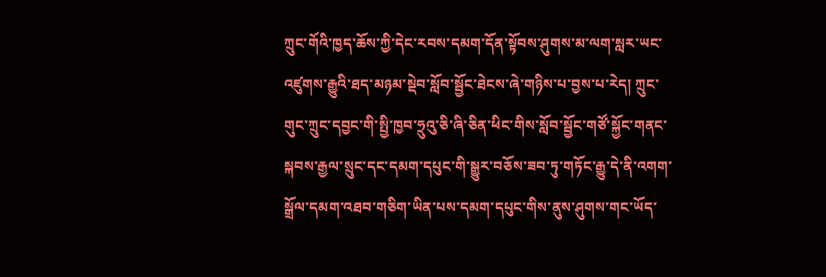ཀྲུང་གོའི་ཁྱད་ཆོས་ཀྱི་དེང་རབས་དམག་དོན་སྟོབས་ཤུགས་མ་ལག་སླར་ཡང་འཛུགས་རྒྱུའི་ཐད་མཉམ་སྡེབ་སློབ་སྦྱོང་ཐེངས་ཞེ་གཉིས་པ་བྱས་པ་རེད། ཀྲུང་གུང་ཀྲུང་དབྱང་གི་སྤྱི་ཁྱབ་ཧྲུའུ་ཅི་ཞི་ཅིན་ཕིང་གིས་སློབ་སྦྱོང་གཙོ་སྐྱོང་གནང་སྐབས་རྒྱལ་སྲུང་དང་དམག་དཔུང་གི་སྒྱུར་བཅོས་ཟབ་ཏུ་གཏོང་རྒྱུ་དེ་ནི་འགག་སྒྲོལ་དམག་འཐབ་གཅིག་ཡིན་པས་དམག་དཔུང་གིས་ནུས་ཤུགས་གང་ཡོད་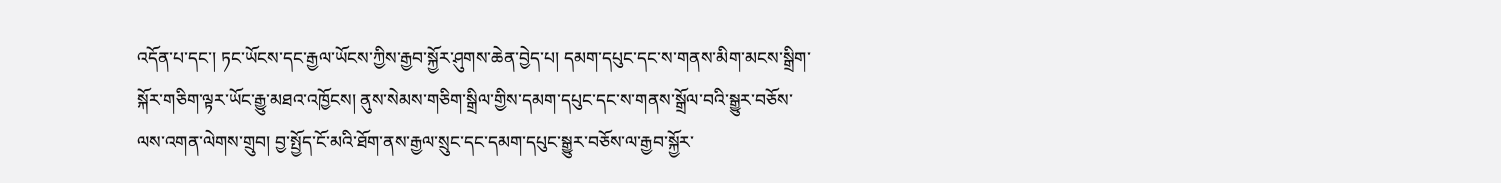འདོན་པ་དང་། ཏང་ཡོངས་དང་རྒྱལ་ཡོངས་ཀྱིས་རྒྱབ་སྐྱོར་ཤུགས་ཆེན་བྱེད་པ། དམག་དཔུང་དང་ས་གནས་མིག་མངས་སྒྲིག་སྐོར་གཅིག་ལྟར་ཡོང་རྒྱུ་མཐའ་འཁྱོངས། ནུས་སེམས་གཅིག་སྒྲིལ་གྱིས་དམག་དཔུང་དང་ས་གནས་སྒྲོལ་བའི་སྒྱུར་བཅོས་ལས་འགན་ལེགས་གྲུབ། བྱ་སྤྱོད་ངོ་མའི་ཐོག་ནས་རྒྱལ་སྲུང་དང་དམག་དཔུང་སྒྱུར་བཅོས་ལ་རྒྱབ་སྐྱོར་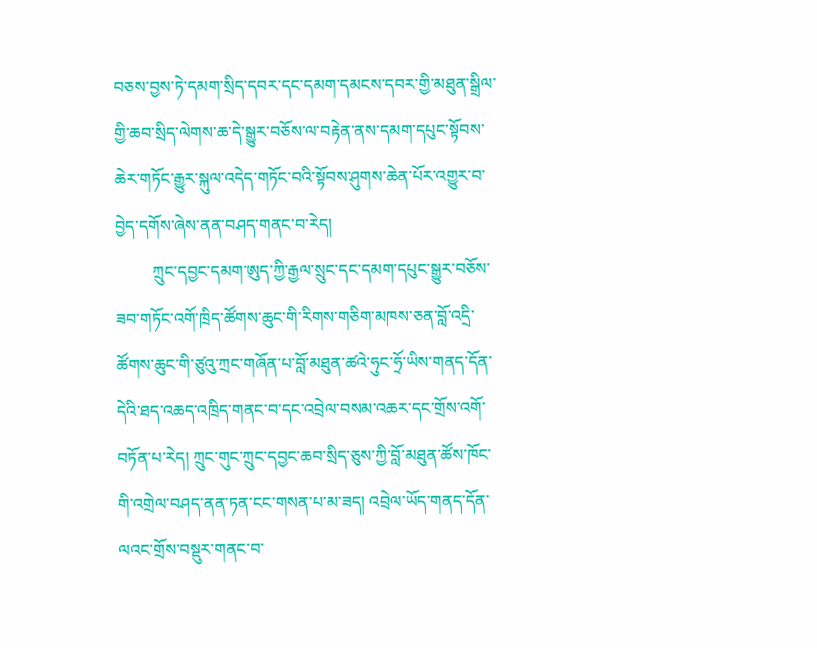བཅས་བྱས་ཏེ་དམག་སྲིད་དབར་དང་དམག་དམངས་དབར་གྱི་མཐུན་སྒྲིལ་གྱི་ཆབ་སྲིད་ལེགས་ཆ་དེ་སྒྱུར་བཅོས་ལ་བརྟེན་ནས་དམག་དཔུང་སྟོབས་ཆེར་གཏོང་རྒྱུར་སྐུལ་འདེད་གཏོང་བའི་སྟོབས་ཤུགས་ཆེན་པོར་འགྱུར་བ་བྱེད་དགོས་ཞེས་ནན་བཤད་གནང་བ་རེད།
         ཀྲུང་དབྱང་དམག་ཨུད་ཀྱི་རྒྱལ་སྲུང་དང་དམག་དཔུང་སྒྱུར་བཅོས་ཟབ་གཏོང་འགོ་ཁྲིད་ཚོགས་ཆུང་གི་རིགས་གཅིག་མཁས་ཅན་བློ་འདྲི་ཚོགས་ཆུང་གི་ཙུའུ་ཀྲང་གཞོན་པ་བློ་མཐུན་ཚའེ་ཧུང་ཧྲོ་ཡིས་གནད་དོན་དེའི་ཐད་འཆད་འཁྲིད་གནང་བ་དང་འབྲེལ་བསམ་འཆར་དང་གྲོས་འགོ་བཏོན་པ་རེད། ཀྲུང་གུང་ཀྲུང་དབྱང་ཆབ་སྲིད་ཅུས་ཀྱི་བློ་མཐུན་ཚོས་ཁོང་གི་འགྲེལ་བཤད་ནན་ཏན་ངང་གསན་པ་མ་ཟད། འབྲེལ་ཡོད་གནད་དོན་ལའང་གྲོས་བསྡུར་གནང་བ་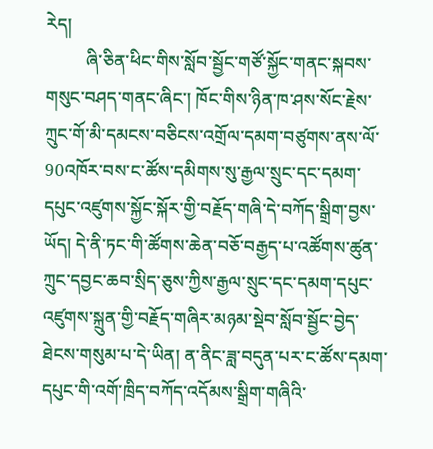རེད།
         ཞི་ཅིན་ཕིང་གིས་སློབ་སྦྱོང་གཙོ་སྐྱོང་གནང་སྐབས་གསུང་བཤད་གནང་ཞིང་། ཁོང་གིས་ཉིན་ཁ་ཤས་སོང་རྗེས་ཀྲུང་གོ་མི་དམངས་བཅིངས་འགྲོལ་དམག་བཙུགས་ནས་ལོ་90འཁོར་བས་ང་ཚོས་དམིགས་སུ་རྒྱལ་སྲུང་དང་དམག་དཔུང་འཛུགས་སྐྱོང་སྐོར་གྱི་བརྗོད་གཞི་དེ་བཀོད་སྒྲིག་བྱས་ཡོད། དེ་ནི་ཏང་གི་ཚོགས་ཆེན་བཅོ་བརྒྱད་པ་འཚོགས་ཚུན་ཀྲུང་དབྱང་ཆབ་སྲིད་ཅུས་ཀྱིས་རྒྱལ་སྲུང་དང་དམག་དཔུང་འཛུགས་སྐྲུན་གྱི་བརྗོད་གཞིར་མཉམ་སྡེབ་སློབ་སྦྱོང་བྱེད་ཐེངས་གསུམ་པ་དེ་ཡིན། ན་ནིང་ཟླ་བདུན་པར་ང་ཚོས་དམག་དཔུང་གི་འགོ་ཁྲིད་བཀོད་འདོམས་སྒྲིག་གཞིའི་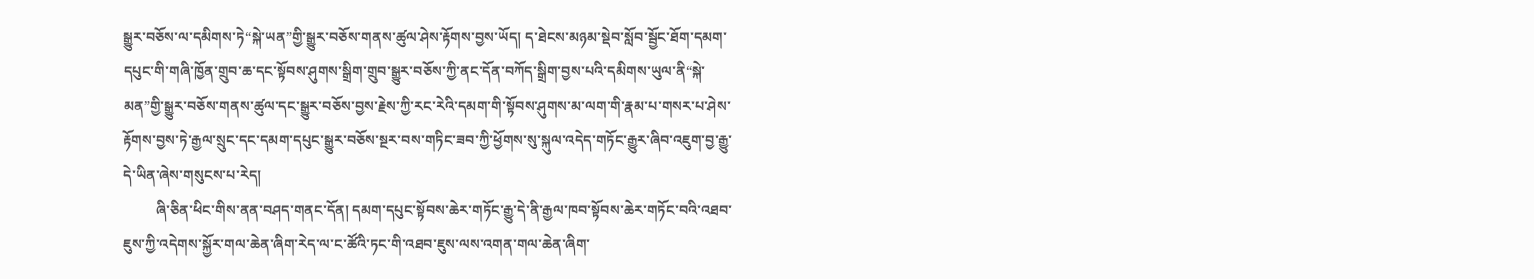སྒྱུར་བཅོས་ལ་དམིགས་ཏེ“སྐེ་ཡན”གྱི་སྒྱུར་བཅོས་གནས་ཚུལ་ཤེས་རྟོགས་བྱས་ཡོད། ད་ཐེངས་མཉམ་སྡེབ་སློབ་སྦྱོང་ཐོག་དམག་དཔུང་གི་གཞི་ཁྱོན་གྲུབ་ཆ་དང་སྟོབས་ཤུགས་སྒྲིག་གྲུབ་སྒྱུར་བཅོས་ཀྱི་ནང་དོན་བཀོད་སྒྲིག་བྱས་པའི་དམིགས་ཡུལ་ནི“སྐེ་མན”གྱི་སྒྱུར་བཅོས་གནས་ཚུལ་དང་སྒྱུར་བཅོས་བྱས་རྗེས་ཀྱི་རང་རེའི་དམག་གི་སྟོབས་ཤུགས་མ་ལག་གི་རྣམ་པ་གསར་པ་ཤེས་རྟོགས་བྱས་ཏེ་རྒྱལ་སྲུང་དང་དམག་དཔུང་སྒྱུར་བཅོས་སྔར་བས་གཏིང་ཟབ་ཀྱི་ཕྱོགས་སུ་སྐུལ་འདེད་གཏོང་རྒྱུར་ཞིབ་འཇུག་བྱ་རྒྱུ་དེ་ཡིན་ཞེས་གསུངས་པ་རེད།
         ཞི་ཅིན་ཕིང་གིས་ནན་བཤད་གནང་དོན། དམག་དཔུང་སྟོབས་ཆེར་གཏོང་རྒྱུ་དེ་ནི་རྒྱལ་ཁབ་སྟོབས་ཆེར་གཏོང་བའི་འཐབ་ཇུས་ཀྱི་འདེགས་སྐྱོར་གལ་ཆེན་ཞིག་རེད་ལ་ང་ཚོའི་ཏང་གི་འཐབ་ཇུས་ལས་འགན་གལ་ཆེན་ཞིག་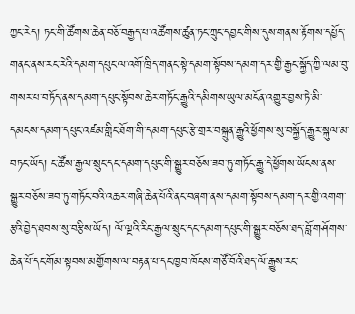ཀྱང་རེད། ཏང་གི་ཚོགས་ཆེན་བཅོ་བརྒྱད་པ་འཚོགས་ཚུན་ཏང་ཀྲུང་དབྱང་གིས་དུས་གནས་རྟོགས་དཔྱོད་གནང་ནས་རང་རེའི་དམག་དཔུང་ལ་འགོ་ཁྲིད་གནང་སྟེ་དམག་སྟོབས་དམག་དར་གྱི་རྒྱང་སྐྱོད་ཀྱི་ལམ་བུ་གསར་པ་བཏོད་ནས་དམག་དཔུང་སྟོབས་ཆེར་གཏོང་རྒྱུའི་དམིགས་ཡུལ་མངོན་འགྱུར་བྱས་ཏེ་མི་དམངས་དམག་དཔུང་འཛམ་གླིང་ཐོག་གི་དམག་དཔུང་རྩེ་གྲར་བསྐྲུན་རྒྱུའི་ཕྱོགས་སུ་བསྐྱོད་རྒྱུར་སྐུལ་མ་བཏང་ཡོད། ང་ཚོས་རྒྱལ་སྲུང་དང་དམག་དཔུང་གི་སྒྱུར་བཅོས་ཟབ་ཏུ་གཏོང་རྒྱུ་དེ་ཕྱོགས་ཡོངས་ནས་སྒྱུར་བཅོས་ཟབ་ཏུ་གཏོང་བའི་འཆར་གཞི་ཆེན་པོའི་ནང་བཞག་ནས་དམག་སྟོབས་དམག་དར་གྱི་འགག་རྩའི་བྱེད་ཐབས་སུ་བརྩིས་ཡོད། ལོ་ལྔའི་རིང་རྒྱལ་སྲུང་དང་དམག་དཔུང་གི་སྒྱུར་བཅོས་ཐད་བློ་གཤོགས་ཆེན་པོ་དང་གོམ་སྟབས་མགྱོགས་ལ་བརྟན་པ་དང་ཁྱབ་ཁོངས་གཙོ་བོའི་ཐད་ལོ་རྒྱུས་རང་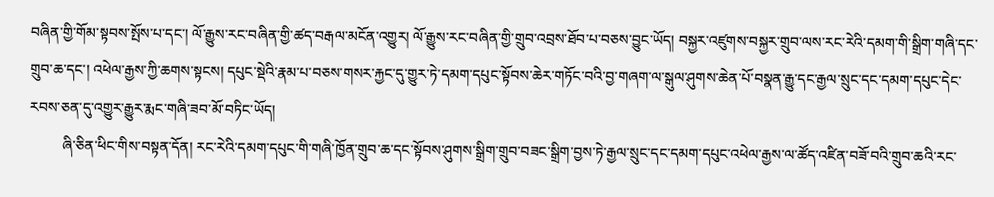བཞིན་གྱི་གོམ་སྟབས་སྤོས་པ་དང་། ལོ་རྒྱུས་རང་བཞིན་གྱི་ཚད་བརྒལ་མངོན་འགྱུར། ལོ་རྒྱུས་རང་བཞིན་གྱི་གྲུབ་འབྲས་ཐོབ་པ་བཅས་བྱུང་ཡོད། བསྐྱར་འཛུགས་བསྐྱར་གྲུབ་ལས་རང་རེའི་དམག་གི་སྒྲིག་གཞི་དང་གྲུབ་ཆ་དང་། འཕེལ་རྒྱས་ཀྱི་ཆགས་སྟངས། དཔུང་སྡེའི་རྣམ་པ་བཅས་གསར་རྐྱང་དུ་གྱུར་ཏེ་དམག་དཔུང་སྟོབས་ཆེར་གཏོང་བའི་བྱ་གཞག་ལ་སྒུལ་ཤུགས་ཆེན་པོ་བསྣན་རྒྱུ་དང་རྒྱལ་སྲུང་དང་དམག་དཔུང་དེང་རབས་ཅན་དུ་འགྱུར་རྒྱུར་རྨང་གཞི་ཟབ་མོ་བཏིང་ཡོད།
         ཞི་ཅིན་ཕིང་གིས་བསྟན་དོན། རང་རེའི་དམག་དཔུང་གི་གཞི་ཁྱོན་གྲུབ་ཆ་དང་སྟོབས་ཤུགས་སྒྲིག་གྲུབ་བཟང་སྒྲིག་བྱས་ཏེ་རྒྱལ་སྲུང་དང་དམག་དཔུང་འཕེལ་རྒྱས་ལ་ཚོད་འཛིན་བཟོ་བའི་གྲུབ་ཆའི་རང་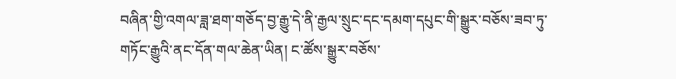བཞིན་གྱི་འགལ་ཟླ་ཐག་གཅོད་བྱ་རྒྱུ་དེ་ནི་རྒྱལ་སྲུང་དང་དམག་དཔུང་གི་སྒྱུར་བཅོས་ཟབ་ཏུ་གཏོང་རྒྱུའི་ནང་དོན་གལ་ཆེན་ཡིན། ང་ཚོས་སྒྱུར་བཅོས་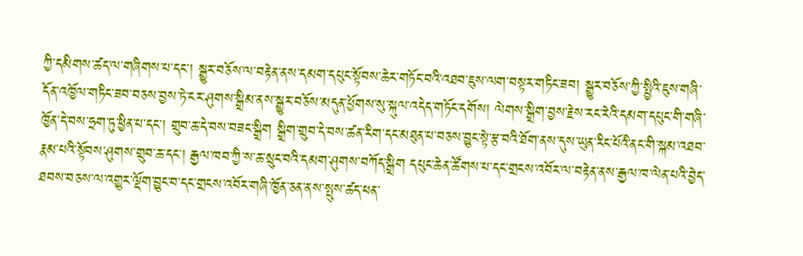ཀྱི་དམིགས་ཚད་ལ་གཞིགས་པ་དང་། སྒྱུར་བཅོས་ལ་བརྟེན་ནས་དམག་དཔུང་སྟོབས་ཆེར་གཏོང་བའི་འཐབ་ཇུས་ལག་བསྟར་གཏིང་ཟབ། སྒྱུར་བཅོས་ཀྱི་སྤྱིའི་ཇུས་གཞི་དོན་འཁྱོལ་གཏིང་ཟབ་བཅས་བྱས་ཏེ་ངར་ཤུགས་སྒྲིམ་ནས་སྒྱུར་བཅོས་མདུན་ཕྱོགས་སུ་སྐུལ་འདེད་གཏོང་དགོས། ལེགས་སྒྲིག་བྱས་རྗེས་རང་རེའི་དམག་དཔུང་གི་གཞི་ཁྱོན་དེ་བས་ཧྲག་ཏུ་ཕྱིན་པ་དང་། གྲུབ་ཆ་དེ་བས་བཟང་སྒྲིག སྒྲིག་གྲུབ་དེ་བས་ཚན་རིག་དང་མཐུན་པ་བཅས་བྱུང་སྟེ་རྩ་བའི་ཐོག་ནས་དུས་ཡུན་རིང་པོའི་ནང་གི་སྐམ་འཐབ་རྣམ་པའི་སྟོབས་ཤུགས་གྲུབ་ཆ་དང་། རྒྱལ་ཁབ་ཀྱི་ས་ཆ་སྲུང་བའི་དམག་ཤུགས་བཀོད་སྒྲིག དཔུང་ཆེན་ཚོགས་པ་དང་གྲངས་འབོར་ལ་བརྟེན་ནས་རྒྱལ་ཁ་ལེན་པའི་བྱེད་ཐབས་བཅས་ལ་འགྱུར་ལྡོག་བྱུང་བ་དང་གྲངས་འབོར་གཞི་ཁྱོན་ཅན་ནས་སྤུས་ཚད་ཕན་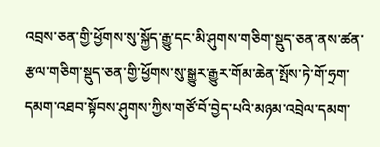འབྲས་ཅན་གྱི་ཕྱོགས་སུ་སྐྱོད་རྒྱུ་དང་མི་ཤུགས་གཅིག་སྡུད་ཅན་ནས་ཚན་རྩལ་གཅིག་སྡུད་ཅན་གྱི་ཕྱོགས་སུ་སྒྱུར་རྒྱུར་གོམ་ཆེན་སྤོས་ཏེ་གོ་ཧྲག་དམག་འཐབ་སྟོབས་ཤུགས་ཀྱིས་གཙོ་བོ་བྱེད་པའི་མཉམ་འབྲེལ་དམག་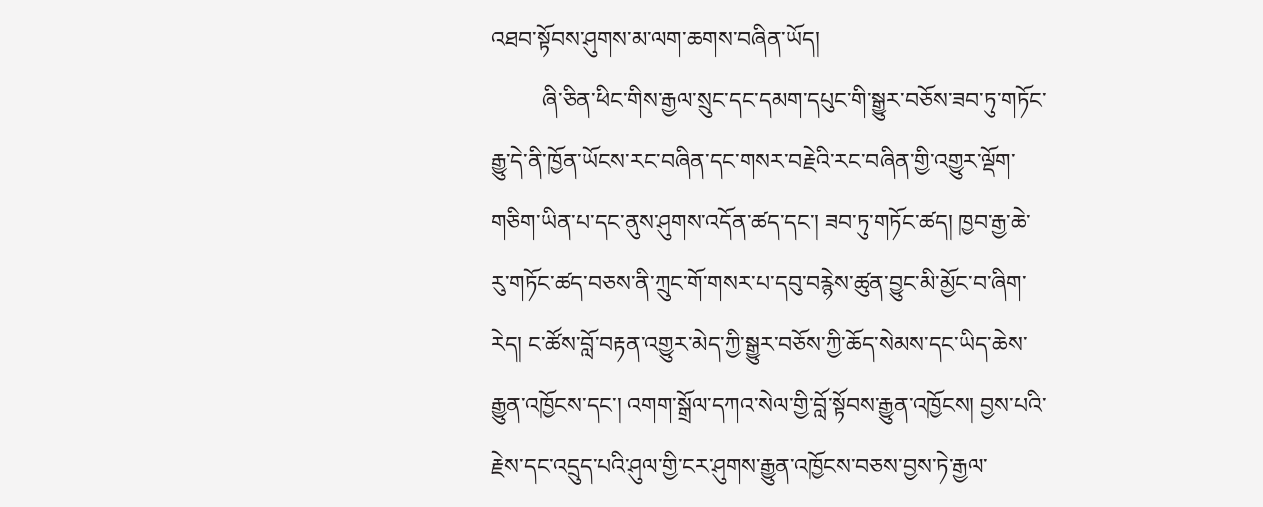འཐབ་སྟོབས་ཤུགས་མ་ལག་ཆགས་བཞིན་ཡོད།
         ཞི་ཅིན་ཕིང་གིས་རྒྱལ་སྲུང་དང་དམག་དཔུང་གི་སྒྱུར་བཅོས་ཟབ་ཏུ་གཏོང་རྒྱུ་དེ་ནི་ཁྱོན་ཡོངས་རང་བཞིན་དང་གསར་བརྗེའི་རང་བཞིན་གྱི་འགྱུར་ལྡོག་གཅིག་ཡིན་པ་དང་ནུས་ཤུགས་འདོན་ཚད་དང་། ཟབ་ཏུ་གཏོང་ཚད། ཁྱབ་རྒྱ་ཆེ་རུ་གཏོང་ཚད་བཅས་ནི་ཀྲུང་གོ་གསར་པ་དབུ་བརྙེས་ཚུན་བྱུང་མི་མྱོང་བ་ཞིག་རེད། ང་ཚོས་བློ་བརྟན་འགྱུར་མེད་ཀྱི་སྒྱུར་བཅོས་ཀྱི་ཆོད་སེམས་དང་ཡིད་ཆེས་རྒྱུན་འཁྱོངས་དང་། འགག་སྒྲོལ་དཀའ་སེལ་གྱི་བློ་སྟོབས་རྒྱུན་འཁྱོངས། བྱས་པའི་རྗེས་དང་འདྲུད་པའི་ཤུལ་གྱི་ངར་ཤུགས་རྒྱུན་འཁྱོངས་བཅས་བྱས་ཏེ་རྒྱལ་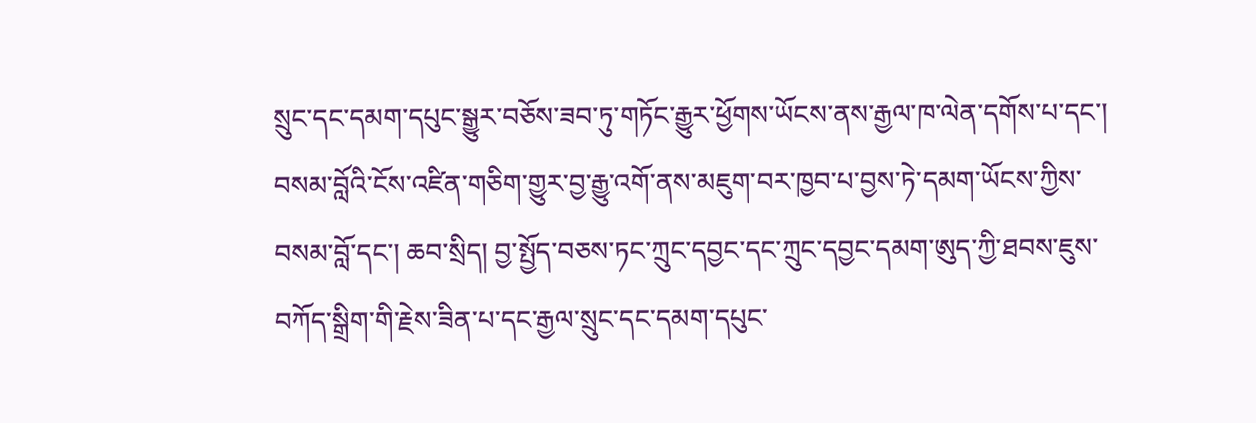སྲུང་དང་དམག་དཔུང་སྒྱུར་བཅོས་ཟབ་ཏུ་གཏོང་རྒྱུར་ཕྱོགས་ཡོངས་ནས་རྒྱལ་ཁ་ལེན་དགོས་པ་དང་། བསམ་བློའི་ངོས་འཛིན་གཅིག་གྱུར་བྱ་རྒྱུ་འགོ་ནས་མཇུག་བར་ཁྱབ་པ་བྱས་ཏེ་དམག་ཡོངས་ཀྱིས་བསམ་བློ་དང་། ཆབ་སྲིད། བྱ་སྤྱོད་བཅས་ཏང་ཀྲུང་དབྱང་དང་ཀྲུང་དབྱང་དམག་ཨུད་ཀྱི་ཐབས་ཇུས་བཀོད་སྒྲིག་གི་རྗེས་ཟིན་པ་དང་རྒྱལ་སྲུང་དང་དམག་དཔུང་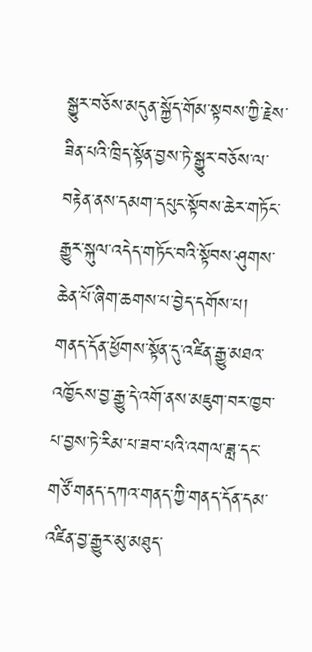སྒྱུར་བཅོས་མདུན་སྐྱོད་གོམ་སྟབས་ཀྱི་རྗེས་ཟིན་པའི་ཁྲིད་སྟོན་བྱས་ཏེ་སྒྱུར་བཅོས་ལ་བརྟེན་ནས་དམག་དཔུང་སྟོབས་ཆེར་གཏོང་རྒྱུར་སྐུལ་འདེད་གཏོང་བའི་སྟོབས་ཤུགས་ཆེན་པོ་ཞིག་ཆགས་པ་བྱེད་དགོས་པ། གནད་དོན་ཕྱོགས་སྟོན་དུ་འཛིན་རྒྱུ་མཐའ་འཁྱོངས་བྱ་རྒྱུ་དེ་འགོ་ནས་མཇུག་བར་ཁྱབ་པ་བྱས་ཏེ་རིམ་པ་ཟབ་པའི་འགལ་ཟླ་དང་གཙོ་གནད་དཀའ་གནད་ཀྱི་གནད་དོན་དམ་འཛིན་བྱ་རྒྱུར་མུ་མཐུད་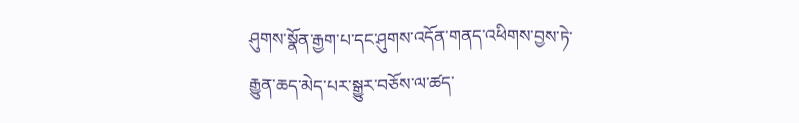ཤུགས་སྣོན་རྒྱག་པ་དང་ཤུགས་འདོན་གནད་འཕིགས་བྱས་ཏེ་རྒྱུན་ཆད་མེད་པར་སྒྱུར་བཅོས་ལ་ཚད་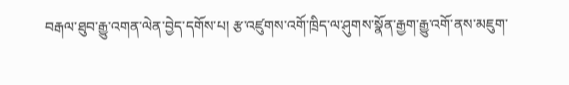བརྒལ་ཐུབ་རྒྱུ་འགན་ལེན་བྱེད་དགོས་པ། རྩ་འཛུགས་འགོ་ཁྲིད་ལ་ཤུགས་སྣོན་རྒྱག་རྒྱུ་འགོ་ནས་མཇུག་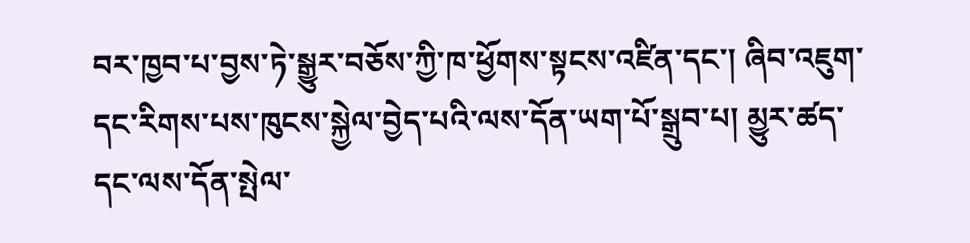བར་ཁྱབ་པ་བྱས་ཏེ་སྒྱུར་བཅོས་ཀྱི་ཁ་ཕྱོགས་སྟངས་འཛིན་དང་། ཞིབ་འཇུག་དང་རིགས་པས་ཁུངས་སྐྱེལ་བྱེད་པའི་ལས་དོན་ཡག་པོ་སྒྲུབ་པ། མྱུར་ཚད་དང་ལས་དོན་སྤེལ་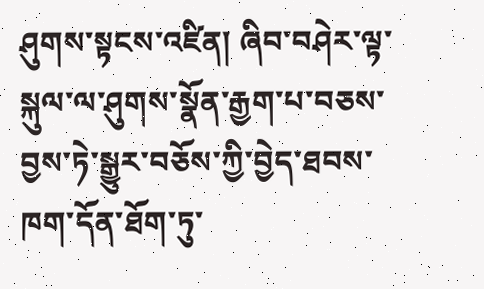ཤུགས་སྟངས་འཛིན། ཞིབ་བཤེར་ལྟ་སྐུལ་ལ་ཤུགས་སྣོན་རྒྱག་པ་བཅས་བྱས་ཏེ་སྒྱུར་བཅོས་ཀྱི་བྱེད་ཐབས་ཁག་དོན་ཐོག་ཏུ་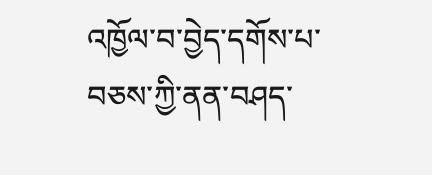འཁྱོལ་བ་བྱེད་དགོས་པ་བཅས་ཀྱི་ནན་བཤད་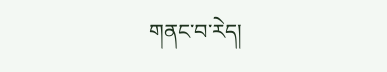གནང་བ་རེད།